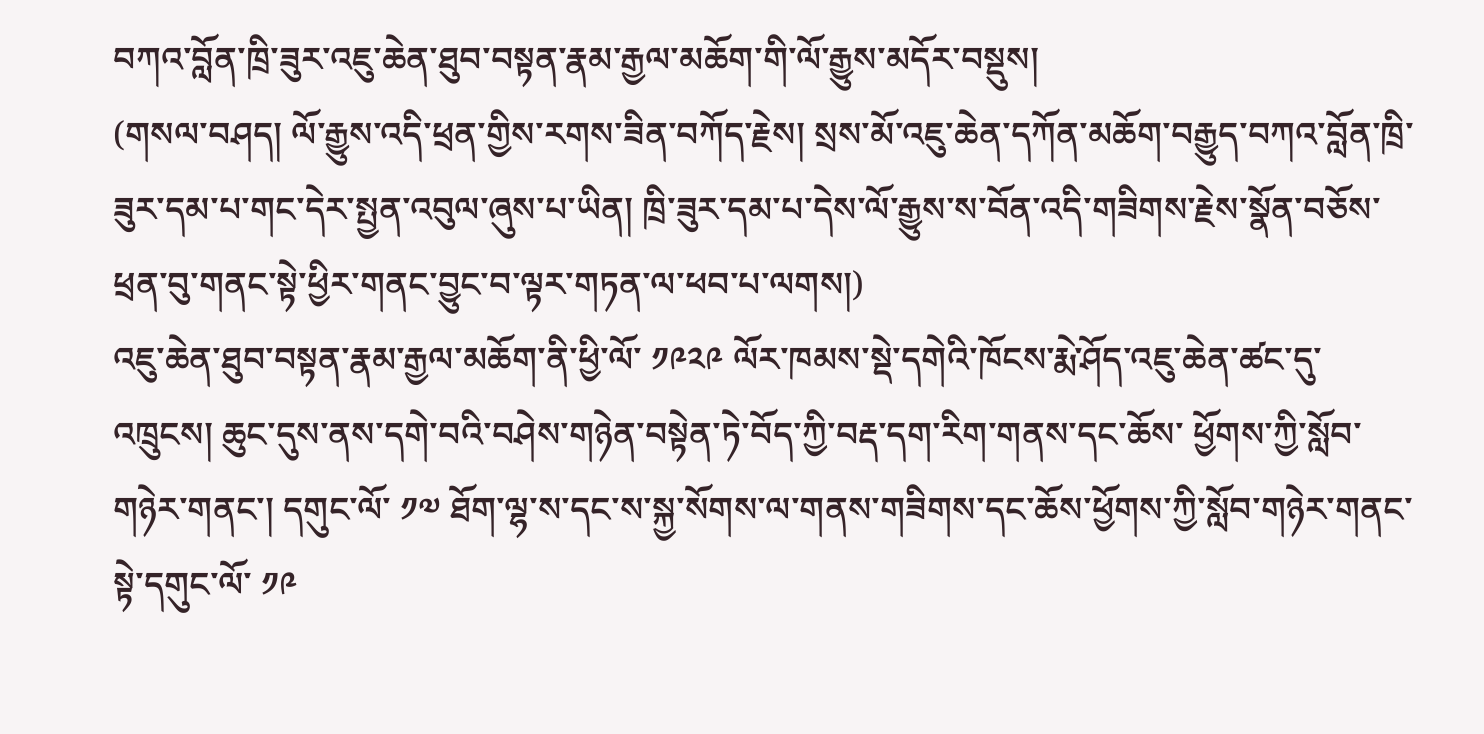བཀའ་བློན་ཁྲི་ཟུར་འཇུ་ཆེན་ཐུབ་བསྟན་རྣམ་རྒྱལ་མཆོག་གི་ལོ་རྒྱུས་མདོར་བསྡུས།
(གསལ་བཤད། ལོ་རྒྱུས་འདི་ཕྲན་གྱིས་རགས་ཟིན་བཀོད་རྗེས། སྲས་མོ་འཇུ་ཆེན་དཀོན་མཆོག་བརྒྱུད་བཀའ་བློན་ཁྲི་ཟུར་དམ་པ་གང་དེར་སྤྱན་འབུལ་ཞུས་པ་ཡིན། ཁྲི་ཟུར་དམ་པ་དེས་ལོ་རྒྱུས་ས་བོན་འདི་གཟིགས་རྗེས་སྣོན་བཅོས་ཕྲན་བུ་གནང་སྟེ་ཕྱིར་གནང་བྱུང་བ་ལྟར་གཏན་ལ་ཕབ་པ་ལགས།)
འཇུ་ཆེན་ཐུབ་བསྟན་རྣམ་རྒྱལ་མཆོག་ནི་ཕྱི་ལོ་ ༡༩༢༩ ལོར་ཁམས་སྡེ་དགེའི་ཁོངས་རྨེ་ཤོད་འཇུ་ཆེན་ཚང་དུ་འཁྲུངས། ཆུང་དུས་ནས་དགེ་བའི་བཤེས་གཉེན་བསྟེན་ཏེ་བོད་ཀྱི་བརྡ་དག་རིག་གནས་དང་ཆོས་ ཕྱོགས་ཀྱི་སློབ་གཉེར་གནང་། དགུང་ལོ་ ༡༧ ཐོག་ལྷ་ས་དང་ས་སྐྱ་སོགས་ལ་གནས་གཟིགས་དང་ཆོས་ཕྱོགས་ཀྱི་སློབ་གཉེར་གནང་སྟེ་དགུང་ལོ་ ༡༩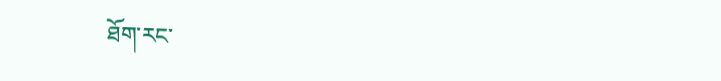ཐོག་རང་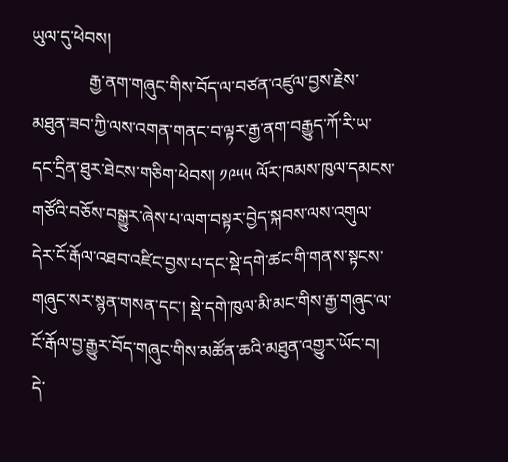ཡུལ་དུ་ཕེབས།
             རྒྱ་ནག་གཞུང་གིས་བོད་ལ་བཙན་འཛུལ་བྱས་རྗེས་མཐུན་ཟབ་ཀྱི་ལས་འགན་གནང་བ་ལྟར་རྒྱ་ནག་བརྒྱུད་ཀོ་རི་ཡ་དང་དྲིན་ཐུར་ཐེངས་གཅིག་ཕེབས། ༡༩༥༥ ལོར་ཁམས་ཁུལ་དམངས་གཙོའི་བཅོས་བསྒྱུར་ཞེས་པ་ལག་བསྟར་བྱེད་སྐབས་ལས་འགུལ་དེར་ངོ་རྒོལ་འཐབ་འཛིང་བྱས་པ་དང་སྡེ་དགེ་ཚང་གི་གནས་སྟངས་གཞུང་སར་སྙན་གསན་དང་། སྡེ་དགེ་ཁུལ་མི་མང་གིས་རྒྱ་གཞུང་ལ་ངོ་རྒོལ་བྱ་རྒྱུར་བོད་གཞུང་གིས་མཚོན་ཆའི་མཐུན་འགྱུར་ཡོང་བ། དེ་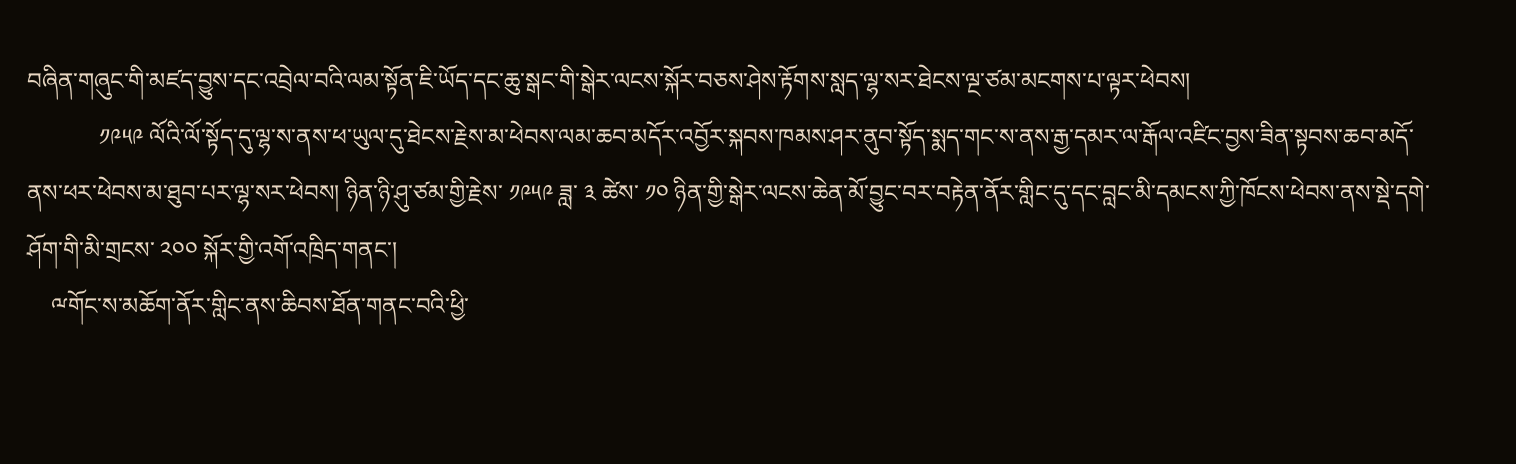བཞིན་གཞུང་གི་མཛད་བྱུས་དང་འབྲེལ་བའི་ལམ་སྟོན་ཇི་ཡོད་དང་ཆུ་སྒང་གི་སྒེར་ལངས་སྐོར་བཅས་ཤེས་རྟོགས་སླད་ལྷ་སར་ཐེངས་ལྔ་ཙམ་མངགས་པ་ལྟར་ཕེབས།
            ༡༩༥༩ ལོའི་ལོ་སྟོད་དུ་ལྷ་ས་ནས་ཕ་ཡུལ་དུ་ཐེངས་རྗེས་མ་ཕེབས་ལམ་ཆབ་མདོར་འབྱོར་སྐབས་ཁམས་ཤར་ནུབ་སྟོད་སྨད་གང་ས་ནས་རྒྱ་དམར་ལ་རྒོལ་འཛིང་བྱས་ཟིན་སྟབས་ཆབ་མདོ་ནས་ཕར་ཕེབས་མ་ཐུབ་པར་ལྷ་སར་ཕེབས། ཉིན་ཉི་ཤུ་ཙམ་གྱི་རྗེས་ ༡༩༥༩ ཟླ་ ༣ ཚེས་ ༡༠ ཉིན་གྱི་སྒེར་ལངས་ཆེན་མོ་བྱུང་བར་བརྟེན་ནོར་གླིང་དུ་དང་བླང་མི་དམངས་ཀྱི་ཁོངས་ཕེབས་ནས་སྡེ་དགེ་ཤོག་གི་མི་གྲངས་ ༢༠༠ སྐོར་གྱི་འགོ་འཁྲིད་གནང་།
    ྋགོང་ས་མཆོག་ནོར་གླིང་ནས་ཆིབས་ཐོན་གནང་བའི་ཕྱི་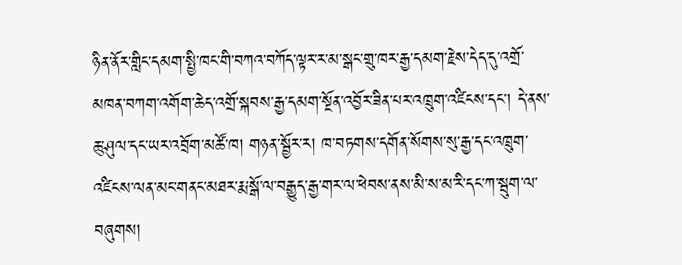ཉིན་ནོར་གླིང་དམག་སྤྱི་ཁང་གི་བཀའ་བཀོད་ལྟར་ར་མ་སྒང་གྲུ་ཁར་རྒྱ་དམག་རྗེས་དེད་དུ་འགྲོ་མཁན་བཀག་འགོག་ཆེད་འགྲོ་སྐབས་རྒྱ་དམག་སྔོན་འབྱོར་ཟིན་པར་འཁྲུག་འཛིངས་དང་། དེ་ནས་ཆུ་ཤུལ་དང་ཡར་འབྲོག་མཚོ་ཁ། གཉན་སྦྱོར་ར། ཁ་བཏགས་དགོན་སོགས་སུ་རྒྱ་དང་འཁྲུག་འཛིངས་ལན་མང་གནང་མཐར་རྨ་སྒོ་ལ་བརྒྱུད་རྒྱ་གར་ལ་ཕེབས་ནས་མི་ས་མ་རི་དང་ཀ་སྦུག་ལ་བཞུགས།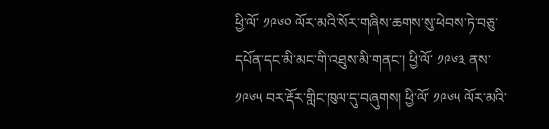ཕྱི་ལོ་ ༡༩༦༠ ལོར་མའི་སོར་གཞིས་ཆགས་སུ་ཕེབས་ཏེ་བཅུ་དཔོན་དང་མི་མང་གི་འཐུས་མི་གནང་། ཕྱི་ལོ་ ༡༩༦༣ ནས་ ༡༩༦༥ བར་རྡོར་གླིང་ཁུལ་དུ་བཞུགས། ཕྱི་ལོ་ ༡༩༦༥ ལོར་མའི་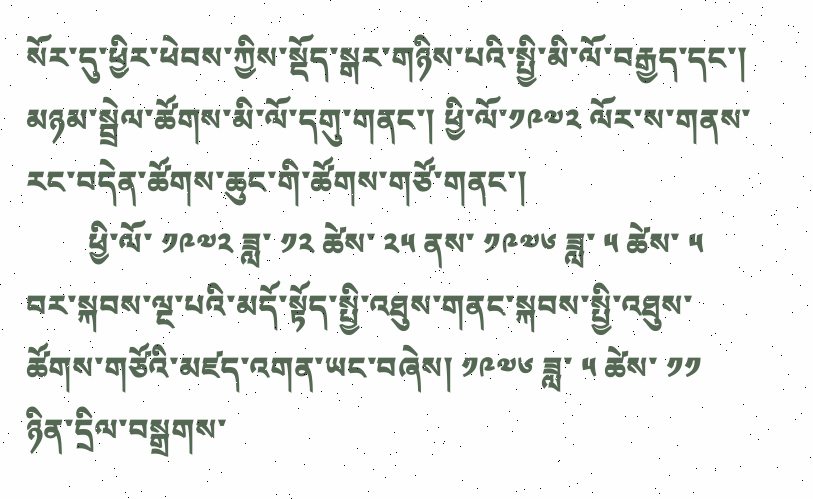སོར་དུ་ཕྱིར་ཕེབས་ཀྱིས་སྡོད་སྒར་གཉིས་པའི་སྤྱི་མི་ལོ་བརྒྱད་དང་། མཉམ་སྦྲེལ་ཚོགས་མི་ལོ་དགུ་གནང་། ཕྱི་ལོ་༡༩༧༢ ལོར་ས་གནས་རང་བདེན་ཚོགས་ཆུང་གི་ཚོགས་གཙོ་གནང་།
        ཕྱི་ལོ་ ༡༩༧༢ ཟླ་ ༡༢ ཚེས་ ༢༥ ནས་ ༡༩༧༦ ཟླ་ ༥ ཚེས་ ༥ བར་སྐབས་ལྔ་པའི་མདོ་སྟོད་སྤྱི་འཐུས་གནང་སྐབས་སྤྱི་འཐུས་ཚོགས་གཙོའི་མཛད་འགན་ཡང་བཞེས། ༡༩༧༦ ཟླ་ ༥ ཚེས་ ༡༡ ཉིན་དྲིལ་བསྒྲགས་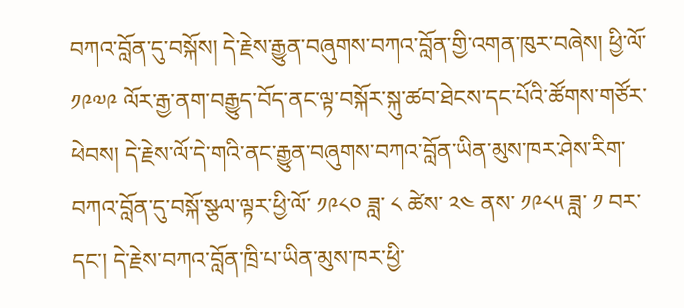བཀའ་བློན་དུ་བསྐོས། དེ་རྗེས་རྒྱུན་བཞུགས་བཀའ་བློན་གྱི་འགན་ཁུར་བཞེས། ཕྱི་ལོ་ ༡༩༧༩ ལོར་རྒྱ་ནག་བརྒྱུད་བོད་ནང་ལྟ་བསྐོར་སྐུ་ཚབ་ཐེངས་དང་པོའི་ཚོགས་གཙོར་ཕེབས། དེ་རྗེས་ལོ་དེ་གའི་ནང་རྒྱུན་བཞུགས་བཀའ་བློན་ཡིན་མུས་ཁར་ཤེས་རིག་བཀའ་བློན་དུ་བསྐོ་སྩལ་ལྟར་ཕྱི་ལོ་ ༡༩༨༠ ཟླ་ ༨ ཚེས་ ༢༤ ནས་ ༡༩༨༥ ཟླ་ ༡ བར་དང་། དེ་རྗེས་བཀའ་བློན་ཁྲི་པ་ཡིན་མུས་ཁར་ཕྱི་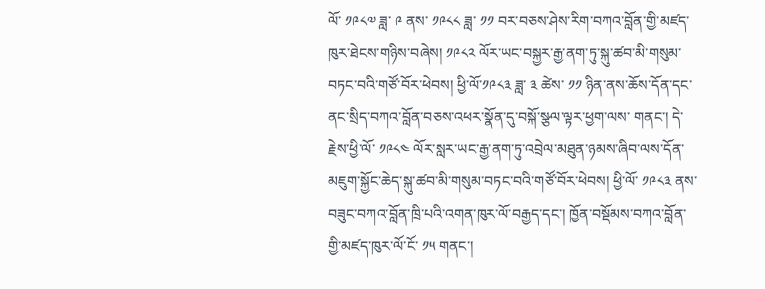ལོ་ ༡༩༨༧ ཟླ་ ༩ ནས་ ༡༩༨༨ ཟླ་ ༡༡ བར་བཅས་ཤེས་རིག་བཀའ་བློན་གྱི་མཛད་ཁུར་ཐེངས་གཉིས་བཞེས། ༡༩༨༢ ལོར་ཡང་བསྐྱར་རྒྱ་ནག་ཏུ་སྐུ་ཚབ་མི་གསུམ་བཏང་བའི་གཙོ་བོར་ཕེབས། ཕྱི་ལོ་༡༩༨༣ ཟླ་ ༣ ཚེས་ ༡༡ ཉིན་ནས་ཆོས་དོན་དང་ནང་སྲིད་བཀའ་བློན་བཅས་འཕར་སྣོན་དུ་བསྐོ་སྩལ་ལྟར་ཕྱག་ལས་ གནང་། དེ་རྗེས་ཕྱི་ལོ་ ༡༩༨༤ ལོར་སླར་ཡང་རྒྱ་ནག་ཏུ་འབྲེལ་མཐུན་ཉམས་ཞིབ་ལས་དོན་མཇུག་སྐྱོང་ཆེད་སྐུ་ཚབ་མི་གསུམ་བཏང་བའི་གཙོ་བོར་ཕེབས། ཕྱི་ལོ་ ༡༩༨༣ ནས་བཟུང་བཀའ་བློན་ཁྲི་པའི་འགན་ཁུར་ལོ་བརྒྱད་དང་། ཁྱོན་བསྡོམས་བཀའ་བློན་གྱི་མཛད་ཁུར་ལོ་ངོ་ ༡༥ གནང་།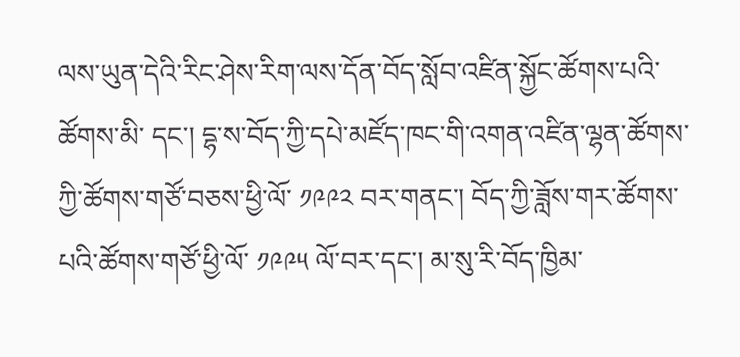ལས་ཡུན་དེའི་རིང་ཤེས་རིག་ལས་དོན་བོད་སློབ་འཛིན་སྐྱོང་ཚོགས་པའི་ཚོགས་མི་ དང་། དྷ་ས་བོད་ཀྱི་དཔེ་མཛོད་ཁང་གི་འགན་འཛིན་ལྷན་ཚོགས་ཀྱི་ཚོགས་གཙོ་བཅས་ཕྱི་ལོ་ ༡༩༩༢ བར་གནང་། བོད་ཀྱི་ཟློས་གར་ཚོགས་པའི་ཚོགས་གཙོ་ཕྱི་ལོ་ ༡༩༩༥ ལོ་བར་དང་། མ་སུ་རི་བོད་ཁྱིམ་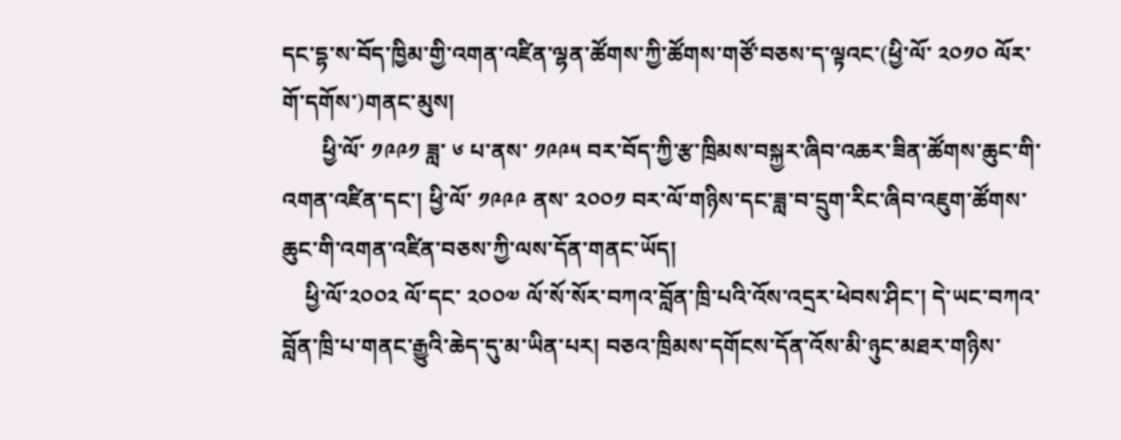དང་དྷ་ས་བོད་ཁྱིམ་གྱི་འགན་འཛིན་ལྷན་ཚོགས་ཀྱི་ཚོགས་གཙོ་བཅས་ད་ལྟའང་(ཕྱི་ལོ་ ༢༠༡༠ ལོར་གོ་དགོས་)གནང་མུས།
       ཕྱི་ལོ་ ༡༩༩༡ ཟླ་ ༦ པ་ནས་ ༡༩༩༥ བར་བོད་ཀྱི་རྩ་ཁྲིམས་བསྐྱར་ཞིབ་འཆར་ཟིན་ཚོགས་ཆུང་གི་འགན་འཛིན་དང་། ཕྱི་ལོ་ ༡༩༩༩ ནས་ ༢༠༠༡ བར་ལོ་གཉིས་དང་ཟླ་བ་དྲུག་རིང་ཞིབ་འཇུག་ཚོགས་ཆུང་གི་འགན་འཛིན་བཅས་ཀྱི་ལས་དོན་གནང་ཡོད།
    ཕྱི་ལོ་༢༠༠༢ ལོ་དང་ ༢༠༠༧ ལོ་སོ་སོར་བཀའ་བློན་ཁྲི་པའི་འོས་འདྲར་ཕེབས་ཤིང་། དེ་ཡང་བཀའ་བློན་ཁྲི་པ་གནང་རྒྱུའི་ཆེད་དུ་མ་ཡིན་པར། བཅའ་ཁྲིམས་དགོངས་དོན་འོས་མི་ཉུང་མཐར་གཉིས་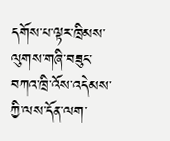དགོས་པ་ལྟར་ཁྲིམས་ལུགས་གཞི་བཟུང་བཀའ་ཁྲི་འོས་འདེམས་ཀྱི་ལས་དོན་ལག་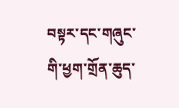བསྟར་དང་གཞུང་གི་ཕྱག་གྲོན་ཆུད་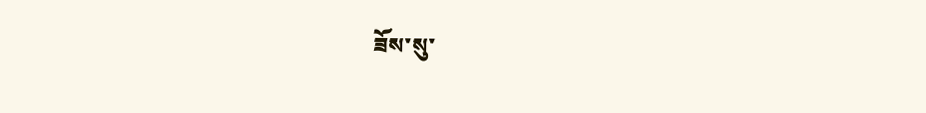ཟོས་སུ་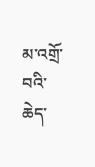མ་འགྲོ་བའི་ཆེད་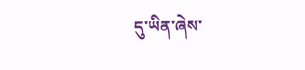དུ་ཡིན་ཞེས་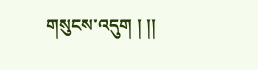གསུངས་འདུག ། །།